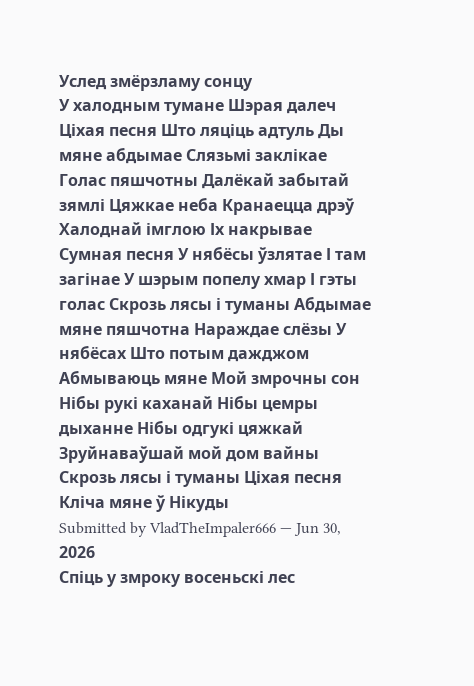Услед змёрзламу сонцу
У халодным тумане Шэрая далеч Ціхая песня Што ляціць адтуль Ды мяне абдымае Слязьмі заклікае Голас пяшчотны Далёкай забытай зямлі Цяжкае неба Кранаецца дрэў Халоднай імглою Іх накрывае Сумная песня У нябёсы ўзлятае І там загінае У шэрым попелу хмар І гэты голас Скрозь лясы і туманы Абдымае мяне пяшчотна Нараждае слёзы У нябёсах Што потым дажджом Абмываюць мяне Мой змрочны сон Нібы рукі каханай Нібы цемры дыханне Нібы одгукі цяжкай Зруйнаваўшай мой дом вайны Скрозь лясы і туманы Ціхая песня Кліча мяне ў Нікуды
Submitted by VladTheImpaler666 — Jun 30, 2026
Спіць у змроку восеньскі лес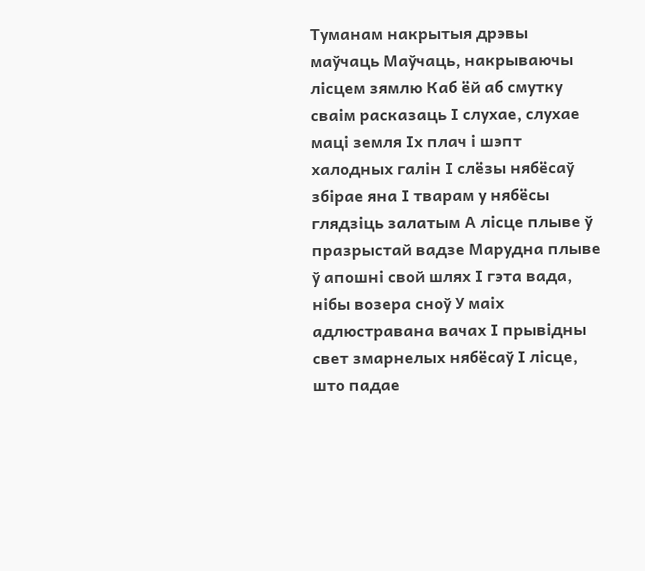Туманам накрытыя дрэвы маўчаць Маўчаць, накрываючы лісцем зямлю Каб ёй аб смутку сваім расказаць І слухае, слухае маці земля Іх плач і шэпт халодных галін І слёзы нябёсаў збірае яна І тварам у нябёсы глядзіць залатым А лісце плыве ў празрыстай вадзе Марудна плыве ў апошні свой шлях І гэта вада, нібы возера сноў У маіх адлюстравана вачах І прывідны свет змарнелых нябёсаў І лісце, што падае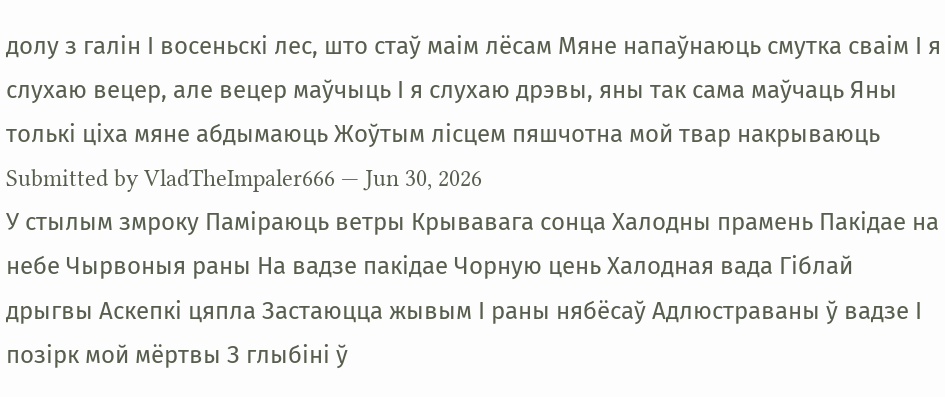долу з галін І восеньскі лес, што стаў маім лёсам Мяне напаўнаюць смутка сваім І я слухаю вецер, але вецер маўчыць І я слухаю дрэвы, яны так сама маўчаць Яны толькі ціха мяне абдымаюць Жоўтым лісцем пяшчотна мой твар накрываюць
Submitted by VladTheImpaler666 — Jun 30, 2026
У стылым змроку Паміраюць ветры Крывавага сонца Халодны прамень Пакідае на небе Чырвоныя раны На вадзе пакідае Чорную цень Халодная вада Гіблай дрыгвы Аскепкі цяпла Застаюцца жывым І раны нябёсаў Адлюстраваны ў вадзе І позірк мой мёртвы З глыбіні ў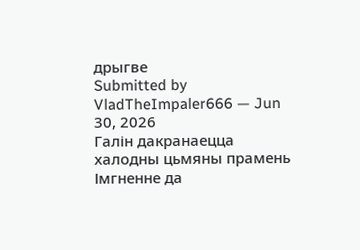дрыгве
Submitted by VladTheImpaler666 — Jun 30, 2026
Галін дакранаецца халодны цьмяны прамень Імгненне да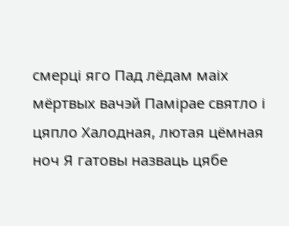смерці яго Пад лёдам маіх мёртвых вачэй Памірае святло і цяпло Халодная, лютая цёмная ноч Я гатовы назваць цябе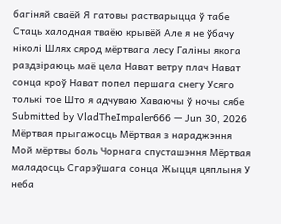багіняй сваёй Я гатовы растварыцца ў табе Стаць халодная тваёю крывёй Але я не ўбачу ніколі Шлях сярод мёртвага лесу Галіны якога раздзіраюць маё цела Нават ветру плач Нават сонца кроў Нават попел першага снегу Усяго толькі тое Што я адчуваю Хаваючы ў ночы сябе
Submitted by VladTheImpaler666 — Jun 30, 2026
Мёртвая прыгажосць Мёртвая з нараджэння Мой мёртвы боль Чорнага спусташэння Мёртвая маладосць Сгарэўшага сонца Жыцця цяплыня У неба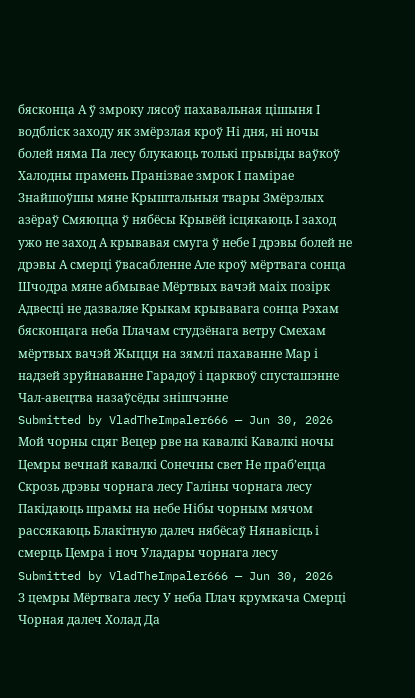бясконца А ў змроку лясоў пахавальная цішыня І водбліск заходу як змёрзлая кроў Ні дня, ні ночы болей няма Па лесу блукаюць толькі прывіды ваўкоў Халодны прамень Пранізвае змрок І памірае Знайшоўшы мяне Крыштальныя твары Змёрзлых азёраў Смяюцца ў нябёсы Крывёй ісцякаюць І заход ужо не заход А крывавая смуга ў небе І дрэвы болей не дрэвы А смерці ўвасабленне Але кроў мёртвага сонца Шчодра мяне абмывае Мёртвых вачэй маіх позірк Адвесці не дазваляе Крыкам крывавага сонца Рэхам бясконцага неба Плачам студзёнага ветру Смехам мёртвых вачэй Жыцця на зямлі пахаванне Мар і надзей зруйнаванне Гарадоў і царквоў спусташэнне Чал-авецтва назаўсёды знішчэнне
Submitted by VladTheImpaler666 — Jun 30, 2026
Мой чорны сцяг Вецер рве на кавалкі Кавалкі ночы Цемры вечнай кавалкі Сонечны свет Не праб’ецца Скрозь дрэвы чорнага лесу Галіны чорнага лесу Пакідаюць шрамы на небе Нібы чорным мячом рассякаюць Блакітную далеч нябёсаў Нянавісць і смерць Цемра і ноч Уладары чорнага лесу
Submitted by VladTheImpaler666 — Jun 30, 2026
З цемры Мёртвага лесу У неба Плач крумкача Смерці Чорная далеч Холад Да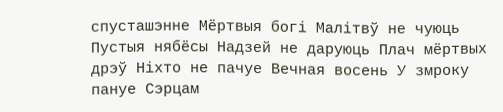спусташэнне Мёртвыя богі Малітвў не чуюць Пустыя нябёсы Надзей не даруюць Плач мёртвых дрэў Ніхто не пачуе Вечная восень У змроку пануе Сэрцам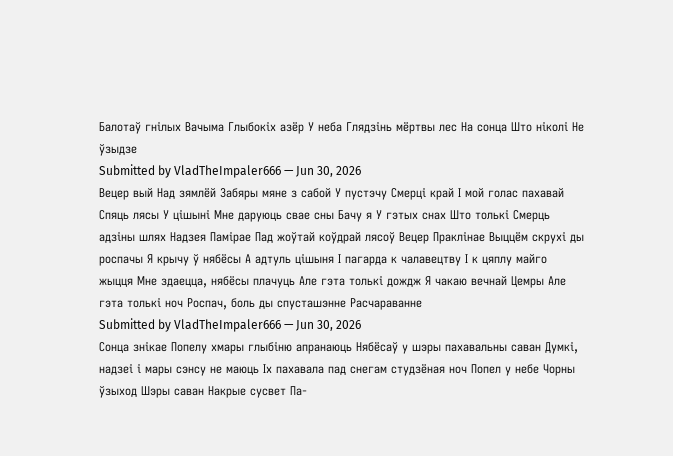Балотаў гнілых Вачыма Глыбокіх азёр У неба Глядзінь мёртвы лес На сонца Што ніколі Не ўзыдзе
Submitted by VladTheImpaler666 — Jun 30, 2026
Вецер вый Над зямлёй Забяры мяне з сабой У пустэчу Смерці край І мой голас пахавай Спяць лясы У цішыні Мне даруюць свае сны Бачу я У гэтых снах Што толькі Смерць адзіны шлях Надзея Памірае Пад жоўтай коўдрай лясоў Вецер Праклінае Выццём скрухі ды роспачы Я крычу ў нябёсы А адтуль цішыня І пагарда к чалавецтву І к цяплу майго жыцця Мне здаецца, нябёсы плачуць Але гэта толькі дождж Я чакаю вечнай Цемры Але гэта толькі ноч Роспач, боль ды спусташэнне Расчараванне
Submitted by VladTheImpaler666 — Jun 30, 2026
Сонца знікае Попелу хмары глыбіню апранаюць Нябёсаў у шэры пахавальны саван Думкі, надзеі і мары сэнсу не маюць Іх пахавала пад снегам студзёная ноч Попел у небе Чорны ўзыход Шэры саван Накрые сусвет Па-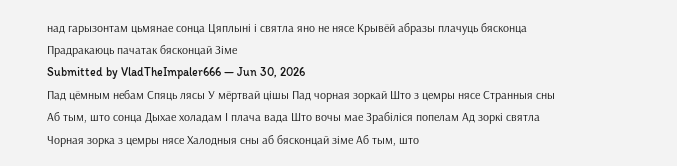над гарызонтам цьмянае сонца Цяплыні і святла яно не нясе Крывёй абразы плачуць бясконца Прадракаюць пачатак бясконцай Зіме
Submitted by VladTheImpaler666 — Jun 30, 2026
Пад цёмным небам Спяць лясы У мёртвай цішы Пад чорная зоркай Што з цемры нясе Странныя сны Аб тым, што сонца Дыхае холадам І плача вада Што вочы мае Зрабіліся попелам Ад зоркі святла Чорная зорка з цемры нясе Халодныя сны аб бясконцай зіме Аб тым, што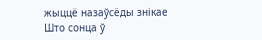жыццё назаўсёды знікае Што сонца ў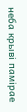неба крыві памірае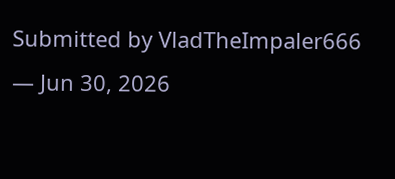Submitted by VladTheImpaler666 — Jun 30, 2026